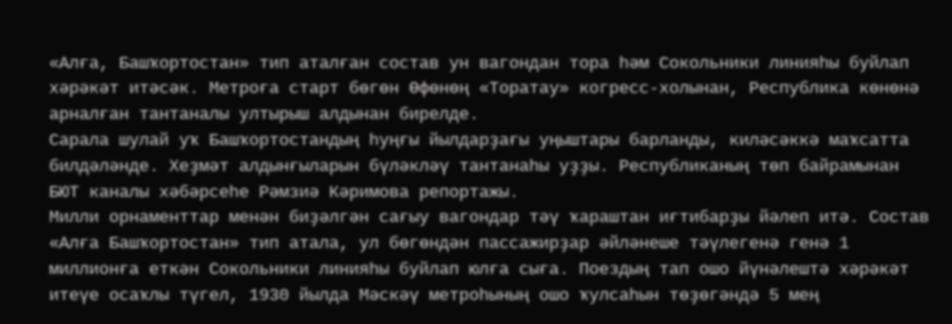«Алға, Башҡортостан» тип аталған состав ун вагондан тора һәм Сокольники линияһы буйлап хәрәкәт итәсәк. Метроға старт бөгөн Өфөнөң «Торатау» когресс-холынан, Республика көнөнә арналған тантаналы ултырыш алдынан бирелде.
Сарала шулай уҡ Башҡортостандың һуңғы йылдарҙағы уңыштары барланды, киләсәккә маҡсатта билдәләнде. Хеҙмәт алдынғыларын бүләкләү тантанаһы уҙҙы. Республиканың төп байрамынан БЮТ каналы хәбәрсеһе Рәмзиә Кәримова репортажы.
Милли орнаменттар менән биҙәлгән сағыу вагондар тәү ҡараштан иғтибарҙы йәлеп итә. Состав «Алға Башҡортостан» тип атала, ул бөгөндән пассажирҙар әйләнеше тәүлегенә генә 1 миллионға еткән Сокольники линияһы буйлап юлға сыға. Поездың тап ошо йүнәлештә хәрәкәт итеүе осаҡлы түгел, 1930 йылда Мәскәү метроһының ошо ҡулсаһын төҙөгәндә 5 мең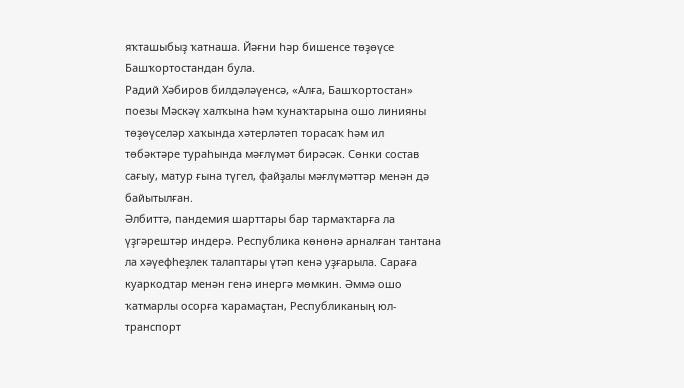яҡташыбыҙ ҡатнаша. Йәғни һәр бишенсе төҙөүсе Башҡортостандан була.
Радий Хәбиров билдәләүенсә, «Алға, Башҡортостан» поезы Мәскәү халҡына һәм ҡунаҡтарына ошо линияны төҙөүселәр хаҡында хәтерләтеп торасаҡ һәм ил төбәктәре тураһында мәғлүмәт бирәсәк. Сөнки состав сағыу, матур ғына түгел, файҙалы мәғлүмәттәр менән дә байытылған.
Әлбиттә, пандемия шарттары бар тармаҡтарға ла үҙгәрештәр индерә. Республика көнөнә арналған тантана ла хәүефһеҙлек талаптары үтәп кенә уҙғарыла. Сараға куаркодтар менән генә инергә мөмкин. Әммә ошо ҡатмарлы осорға ҡарамаҫтан, Республиканың юл-транспорт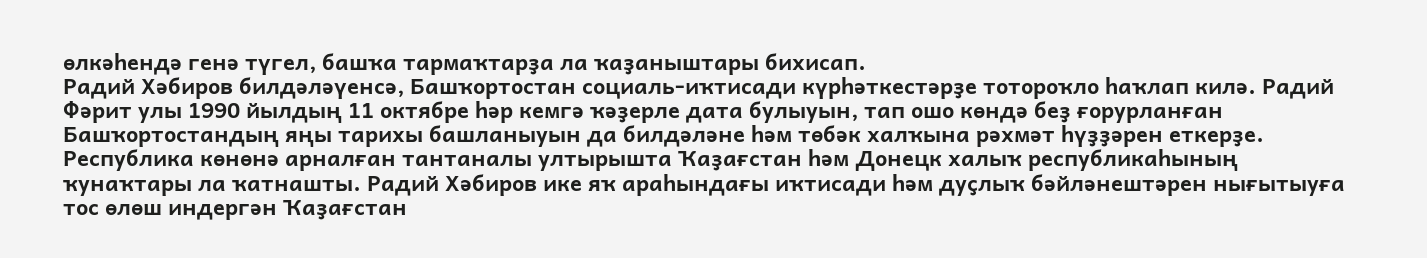өлкәһендә генә түгел, башҡа тармаҡтарҙа ла ҡаҙаныштары бихисап.
Радий Хәбиров билдәләүенсә, Башҡортостан социаль-иҡтисади күрһәткестәрҙе тотороҡло һаҡлап килә. Радий Фәрит улы 1990 йылдың 11 октябре һәр кемгә ҡәҙерле дата булыуын, тап ошо көндә беҙ ғорурланған Башҡортостандың яңы тарихы башланыуын да билдәләне һәм төбәк халҡына рәхмәт һүҙҙәрен еткерҙе.
Республика көнөнә арналған тантаналы ултырышта Ҡаҙағстан һәм Донецк халыҡ республикаһының ҡунаҡтары ла ҡатнашты. Радий Хәбиров ике яҡ араһындағы иҡтисади һәм дуҫлыҡ бәйләнештәрен нығытыуға тос өлөш индергән Ҡаҙағстан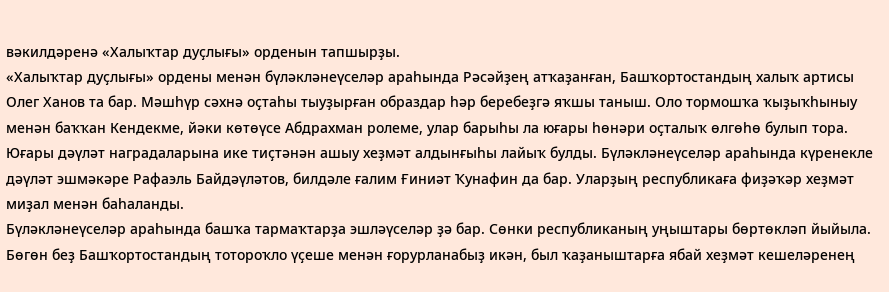вәкилдәренә «Халыҡтар дуҫлығы» орденын тапшырҙы.
«Халыҡтар дуҫлығы» ордены менән бүләкләнеүселәр араһында Рәсәйҙең атҡаҙанған, Башҡортостандың халыҡ артисы Олег Ханов та бар. Мәшһүр сәхнә оҫтаһы тыуҙырған образдар һәр беребеҙгә яҡшы таныш. Оло тормошҡа ҡыҙыҡһыныу менән баҡҡан Кендекме, йәки көтөүсе Абдрахман ролеме, улар барыһы ла юғары һөнәри оҫталыҡ өлгөһө булып тора.
Юғары дәүләт наградаларына ике тиҫтәнән ашыу хеҙмәт алдынғыһы лайыҡ булды. Бүләкләнеүселәр араһында күренекле дәүләт эшмәкәре Рафаэль Байдәүләтов, билдәле ғалим Ғиниәт Ҡунафин да бар. Уларҙың республикаға фиҙәҡәр хеҙмәт миҙал менән баһаланды.
Бүләкләнеүселәр араһында башҡа тармаҡтарҙа эшләүселәр ҙә бар. Сөнки республиканың уңыштары бөртөкләп йыйыла. Бөгөн беҙ Башҡортостандың тотороҡло үҫеше менән ғорурланабыҙ икән, был ҡаҙаныштарға ябай хеҙмәт кешеләренең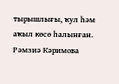тырышлығы, ҡул һәм аҡыл көсө һалынған.
Рәмзиә Кәримова